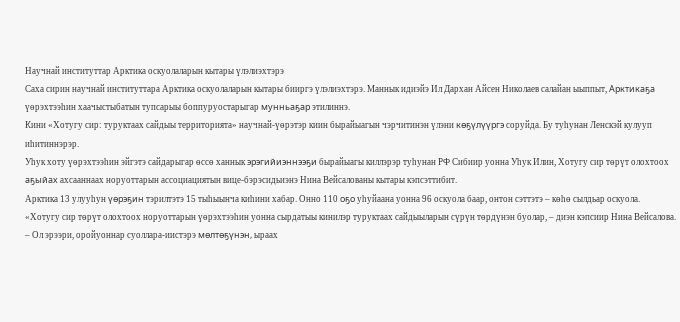Научнай институттар Арктика оскуолаларын кытары үлэлиэхтэрэ
Саха сирин научнай институттара Арктика оскуолаларын кытары бииргэ үлэлиэхтэрэ. Маннык идиэйэ Ил Дархан Айсен Николаев салайан ыыппыт, Арктикаҕа үөрэхтээһин хаачыстыбатын тупсарыы боппуруостарыгар мунньаҕар этилиннэ.
Кини «Хотугу сир: туруктаах сайдыы территорията» научнай-үөрэтэр киин бырайыагын чэрчитинэн үлэни көҕүлүүргэ соруйда. Бу туһунан Ленскэй кулууп иһитиннэрэр.
Уһук хоту үөрэхтээһин эйгэтэ сайдарыгар өссө ханнык эрэгийиэннээҕи бырайыагы киллэрэр туһунан РФ Сибиир уонна Уһук Илин, Хотугу сир төрүт олохтоох аҕыйах ахсааннаах норуоттарын ассоциациятын вице-бэрэсидьиэнэ Нина Вейсалованы кытары кэпсэттибит.
Арктика 13 улууһун үөрэҕин тэрилтэтэ 15 тыһыынча киһини хабар. Онно 110 оҕо уһуйаана уонна 96 оскуола баар, онтон сэттэтэ – көһө сылдьар оскуола.
«Хотугу сир төрүт олохтоох норуоттарын үөрэхтээһин уонна сырдатыы кинилэр туруктаах сайдыыларын сүрүн төрдүнэн буолар, – диэн кэпсиир Нина Вейсалова. – Ол эрээри, оройуоннар суоллара-иистэрэ мөлтөҕүнэн, ыраах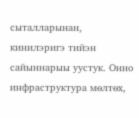сыталларынан, кинилэригэ тийэн сайыннарыы уустук. Онно инфраструктура мөлтөх,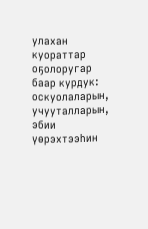улахан куораттар оҕолоругар баар курдук: оскуолаларын, учууталларын, эбии үөрэхтээһин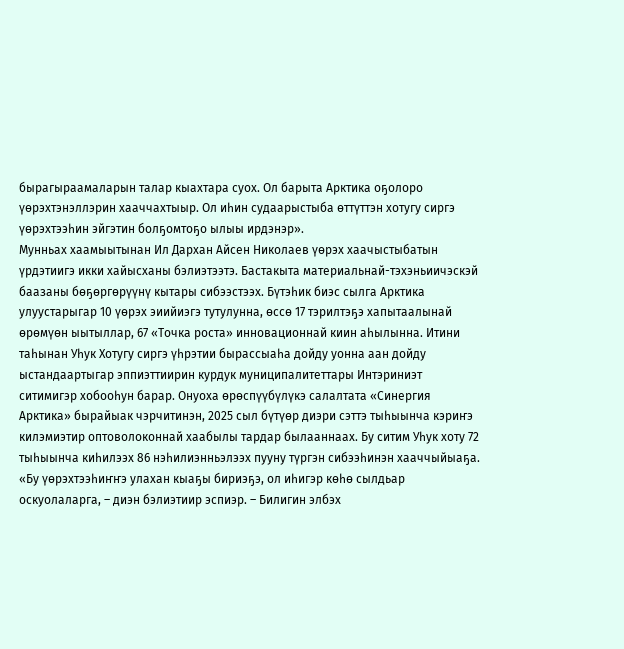бырагыраамаларын талар кыахтара суох. Ол барыта Арктика оҕолоро үөрэхтэнэллэрин хааччахтыыр. Ол иһин судаарыстыба өттүттэн хотугу сиргэ үөрэхтээһин эйгэтин болҕомтоҕо ылыы ирдэнэр».
Мунньах хаамыытынан Ил Дархан Айсен Николаев үөрэх хаачыстыбатын үрдэтиигэ икки хайысханы бэлиэтээтэ. Бастакыта материальнай-тэхэньиичэскэй баазаны бөҕөргөрүүнү кытары сибээстээх. Бүтэһик биэс сылга Арктика улуустарыгар 10 үөрэх эиийиэгэ тутулунна, өссө 17 тэрилтэҕэ хапытаалынай өрөмүөн ыытыллар, 67 «Точка роста» инновационнай киин аһылынна. Итини таһынан Уһук Хотугу сиргэ үһрэтии бырассыаһа дойду уонна аан дойду ыстандаартыгар эппиэттиирин курдук муниципалитеттары Интэриниэт ситимигэр хобооһун барар. Онуоха өрөспүүбүлүкэ салалтата «Синергия Арктика» бырайыак чэрчитинэн, 2025 сыл бүтүөр диэри сэттэ тыһыынча кэриҥэ килэмиэтир оптоволоконнай хаабылы тардар былааннаах. Бу ситим Уһук хоту 72 тыһыынча киһилээх 86 нэһилиэнньэлээх пууну түргэн сибээһинэн хааччыйыаҕа.
«Бу үөрэхтээһиҥҥэ улахан кыаҕы бириэҕэ, ол иһигэр көһө сылдьар оскуолаларга, – диэн бэлиэтиир эспиэр. – Билигин элбэх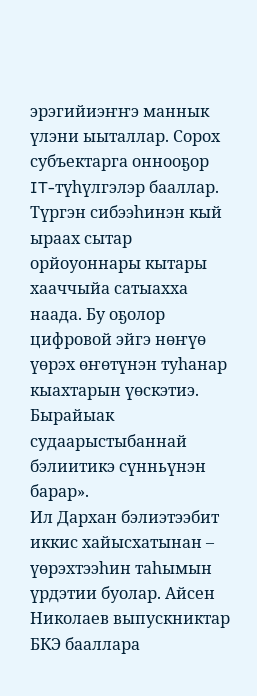эрэгийиэҥҥэ маннык үлэни ыыталлар. Сорох субъектарга оннооҕор IT-түһүлгэлэр бааллар. Түргэн сибээһинэн кый ыраах сытар орйоуоннары кытары хааччыйа сатыахха наада. Бу оҕолор цифровой эйгэ нөҥүө үөрэх өҥөтүнэн туһанар кыахтарын үөскэтиэ. Бырайыак судаарыстыбаннай бэлиитикэ сүнньүнэн барар».
Ил Дархан бэлиэтээбит иккис хайысхатынан – үөрэхтээһин таһымын үрдэтии буолар. Айсен Николаев выпускниктар БКЭ бааллара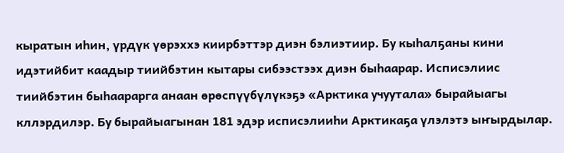кыратын иһин, үрдүк үөрэххэ киирбэттэр диэн бэлиэтиир. Бу кыһалҕаны кини идэтийбит каадыр тиийбэтин кытары сибээстээх диэн быһаарар. Исписэлиис тиийбэтин быһаарарга анаан өрөспүүбүлүкэҕэ «Арктика учуутала» бырайыагы кллэрдилэр. Бу бырайыагынан 181 эдэр исписэлииһи Арктикаҕа үлэлэтэ ыҥырдылар.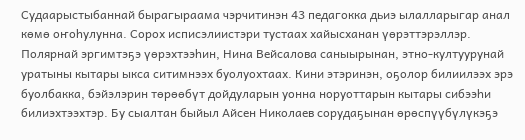Судаарыстыбаннай бырагыраама чэрчитинэн 43 педагокка дьиэ ылалларыгар анал көмө оҥоһулунна. Сорох исписэлиистэри тустаах хайысханан үөрэттэрэллэр.
Полярнай эргимтэҕэ үөрэхтээһин, Нина Вейсалова саныырынан, этно-култуурунай уратыны кытары ыкса ситимнээх буолуохтаах. Кини этэринэн, оҕолор билиилээх эрэ буолбакка, бэйэлэрин төрөөбүт дойдуларын уонна норуоттарын кытары сибээһи билиэхтээхтэр. Бу сыалтан быйыл Айсен Николаев сорудаҕынан өрөспүүбүлүкэҕэ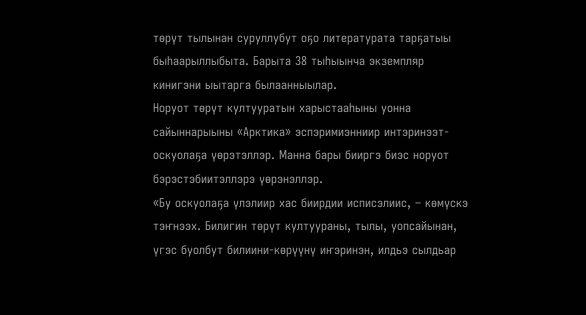төрүт тылынан суруллубут оҕо литературата тарҕатыы быһаарыллыбыта. Барыта 38 тыһыынча экземпляр кинигэни ыытарга былаанныылар.
Норуот төрүт култууратын харыстааһыны уонна сайыннарыыны «Арктика» эспэримиэнниир интэринээт-оскуолаҕа үөрэтэллэр. Манна бары бииргэ биэс норуот бэрэстэбиитэллэрэ үөрэнэллэр.
«Бу оскуолаҕа үлэлиир хас биирдии исписэлиис, – көмүскэ тэҥнээх. Билигин төрүт култуураны, тылы, уопсайынан, үгэс буолбут билиини-көрүүнү иҥэринэн, илдьэ сылдьар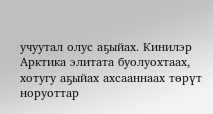учуутал олус аҕыйах. Кинилэр Арктика элитата буолуохтаах, хотугу аҕыйах ахсааннаах төрүт норуоттар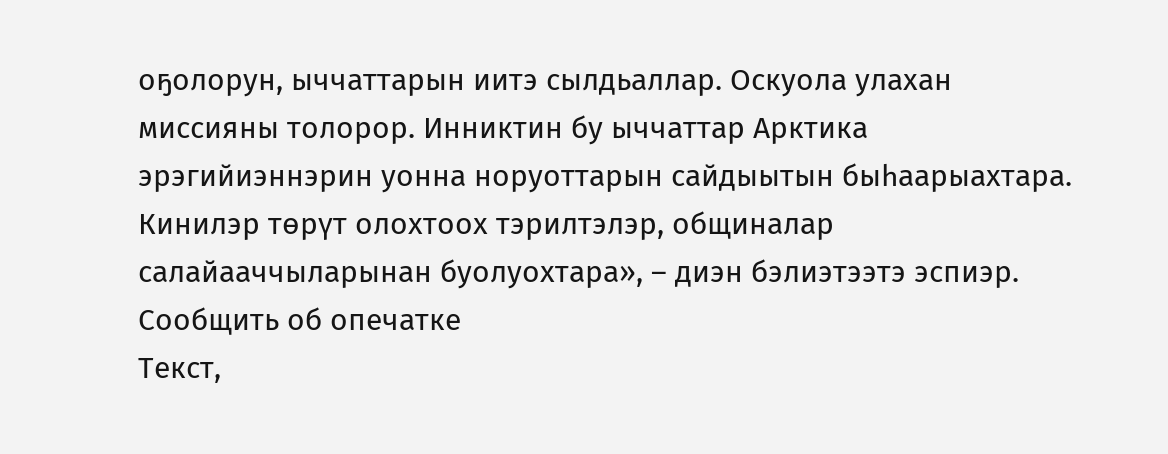оҕолорун, ыччаттарын иитэ сылдьаллар. Оскуола улахан миссияны толорор. Инниктин бу ыччаттар Арктика эрэгийиэннэрин уонна норуоттарын сайдыытын быһаарыахтара. Кинилэр төрүт олохтоох тэрилтэлэр, общиналар салайааччыларынан буолуохтара», – диэн бэлиэтээтэ эспиэр.
Сообщить об опечатке
Текст,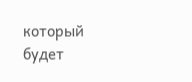который будет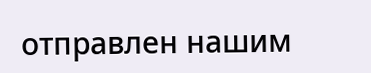отправлен нашим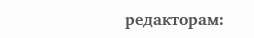редакторам: